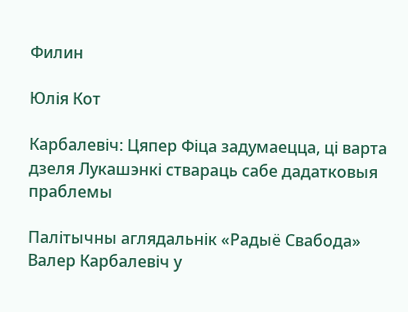Филин

Юлія Кот

Карбалевіч: Цяпер Фіца задумаецца, ці варта дзеля Лукашэнкі ствараць сабе дадатковыя праблемы

Палітычны аглядальнік «Радыё Свабода» Валер Карбалевіч у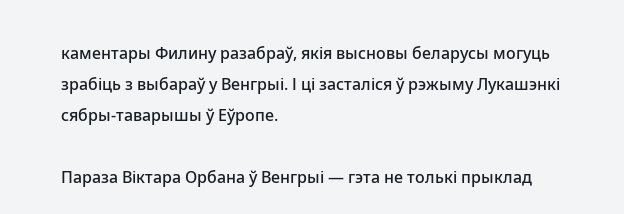каментары Филину разабраў, якія высновы беларусы могуць зрабіць з выбараў у Венгрыі. І ці засталіся ў рэжыму Лукашэнкі сябры-таварышы ў Еўропе.

Параза Віктара Орбана ў Венгрыі — гэта не толькі прыклад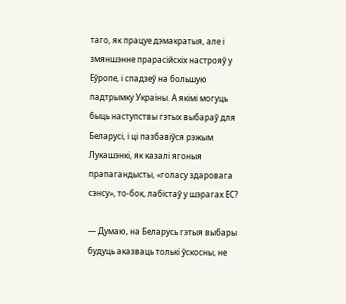таго, як працуе дэмакратыя, але і змяншэнне прарасійскіх настрояў у Еўропе, і спадзеў на большую падтрымку Украіны. А якімі могуць быць наступствы гэтых выбараў для Беларусі, і ці пазбавіўся рэжым Лукашэнкі, як казалі ягоныя прапагандысты, «голасу здаровага сэнсу», то-бок, лабістаў у шэрагах ЕС?

— Думаю, на Беларусь гэтыя выбары будуць аказваць толькі ўскосны, не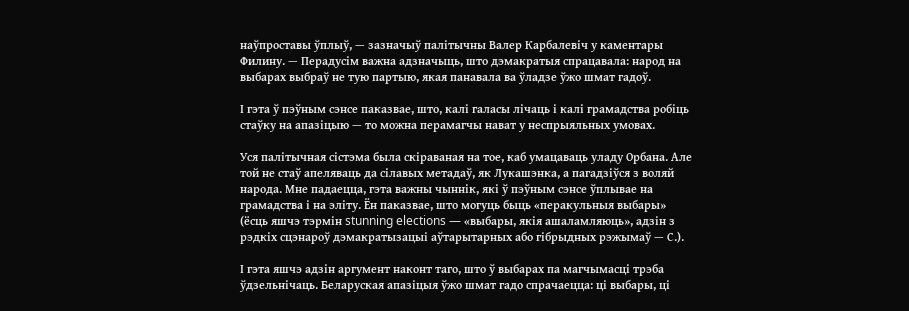наўпроставы ўплыў, — зазначыў палітычны Валер Карбалевіч у каментары Филину. — Перадусім важна адзначыць, што дэмакратыя спрацавала: народ на выбарах выбраў не тую партыю, якая панавала ва ўладзе ўжо шмат гадоў.

І гэта ў пэўным сэнсе паказвае, што, калі галасы лічаць і калі грамадства робіць стаўку на апазіцыю — то можна перамагчы нават у неспрыяльных умовах.

Уся палітычная сістэма была скіраваная на тое, каб умацаваць уладу Орбана. Але той не стаў апеляваць да сілавых метадаў, як Лукашэнка, а пагадзіўся з воляй народа. Мне падаецца, гэта важны чыннік, які ў пэўным сэнсе ўплывае на грамадства і на эліту. Ён паказвае, што могуць быць «перакульныя выбары» (ёсць яшчэ тэрмін stunning elections — «выбары, якія ашаламляюць», адзін з рэдкіх сцэнароў дэмакратызацыі аўтарытарных або гібрыдных рэжымаў — С.).

І гэта яшчэ адзін аргумент наконт таго, што ў выбарах па магчымасці трэба ўдзельнічаць. Беларуская апазіцыя ўжо шмат гадо спрачаецца: ці выбары, ці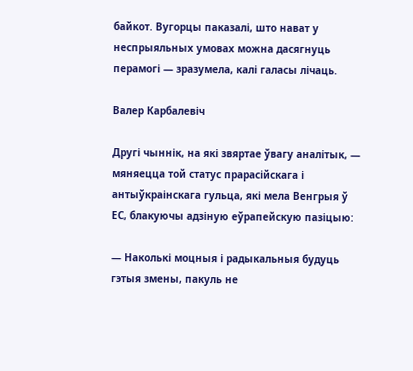байкот. Вугорцы паказалі, што нават у неспрыяльных умовах можна дасягнуць перамогі — зразумела, калі галасы лічаць.

Валер Карбалевіч

Другі чыннік, на які звяртае ўвагу аналітык, — мяняецца той статус прарасійскага і антыўкраінскага гульца, які мела Венгрыя ў ЕС, блакуючы адзіную еўрапейскую пазіцыю:

— Наколькі моцныя і радыкальныя будуць гэтыя змены, пакуль не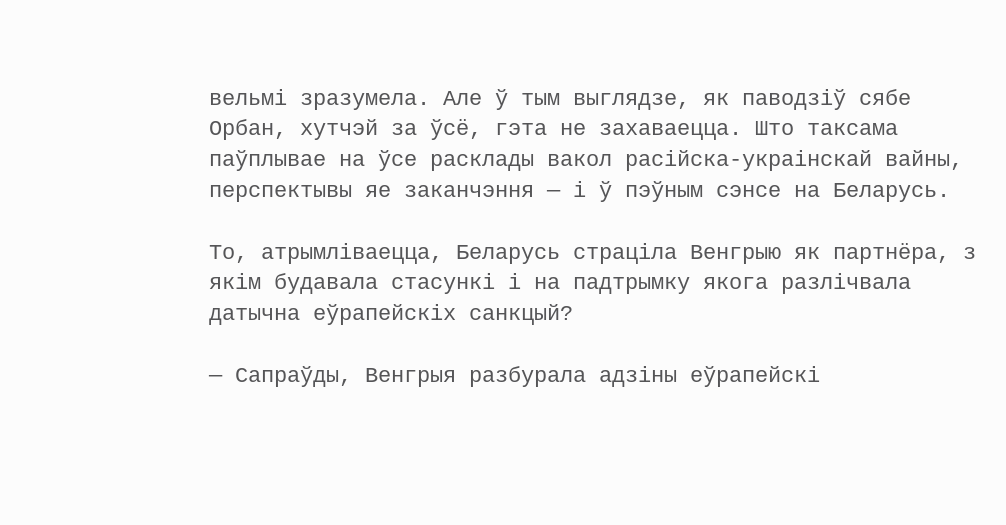вельмі зразумела. Але ў тым выглядзе, як паводзіў сябе Орбан, хутчэй за ўсё, гэта не захаваецца. Што таксама паўплывае на ўсе расклады вакол расійска-украінскай вайны, перспектывы яе заканчэння — і ў пэўным сэнсе на Беларусь.

То, атрымліваецца, Беларусь страціла Венгрыю як партнёра, з якім будавала стасункі і на падтрымку якога разлічвала датычна еўрапейскіх санкцый?

— Сапраўды, Венгрыя разбурала адзіны еўрапейскі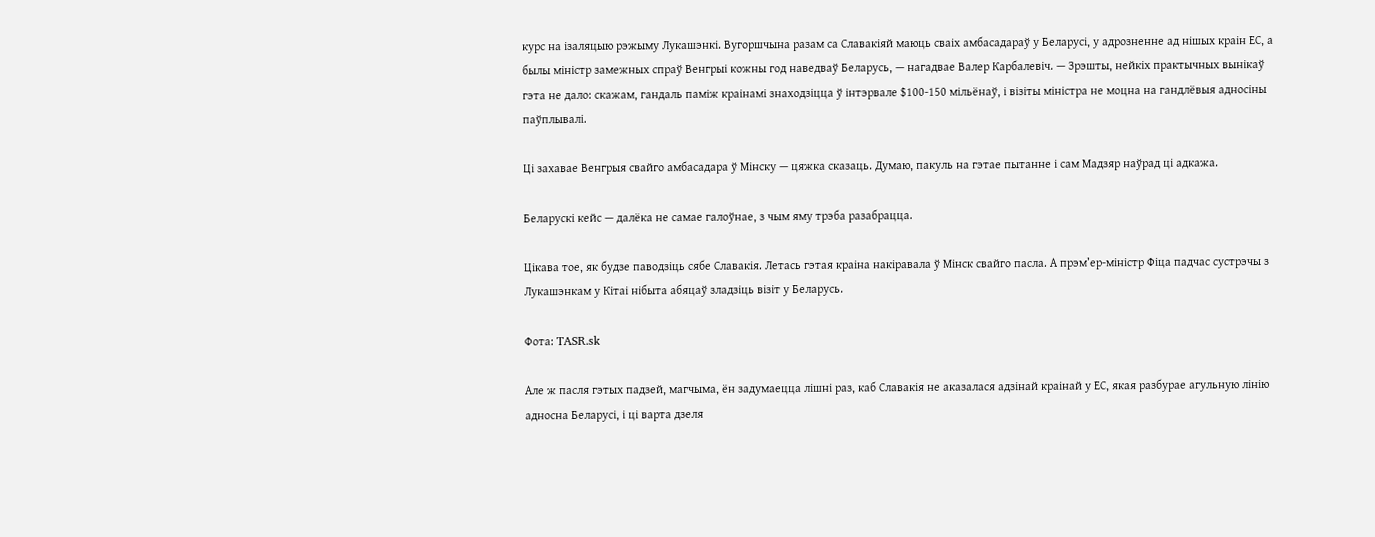курс на ізаляцыю рэжыму Лукашэнкі. Вугоршчына разам са Славакіяй маюць сваіх амбасадараў у Беларусі, у адрозненне ад нішых краін ЕС, а былы міністр замежных спраў Венгрыі кожны год наведваў Беларусь, — нагадвае Валер Карбалевіч. — Зрэшты, нейкіх практычных вынікаў гэта не дало: скажам, гандаль паміж краінамі знаходзіцца ў інтэрвале $100-150 мільёнаў, і візіты міністра не моцна на гандлёвыя адносіны паўплывалі.

Ці захавае Венгрыя свайго амбасадара ў Мінску — цяжка сказаць. Думаю, пакуль на гэтае пытанне і сам Мадзяр наўрад ці адкажа.

Беларускі кейс — далёка не самае галоўнае, з чым яму трэба разабрацца.

Цікава тое, як будзе паводзіць сябе Славакія. Летась гэтая краіна накіравала ў Мінск свайго пасла. А прэм’ер-міністр Фіца падчас сустрэчы з Лукашэнкам у Кітаі нібыта абяцаў зладзіць візіт у Беларусь.

Фота: TASR.sk

Але ж пасля гэтых падзей, магчыма, ён задумаецца лішні раз, каб Славакія не аказалася адзінай краінай у ЕС, якая разбурае агульную лінію адносна Беларусі, і ці варта дзеля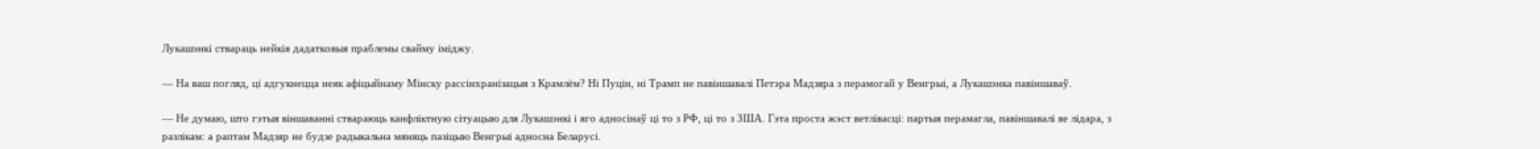Лукашэнкі ствараць нейкія дадатковыя праблемы свайму іміджу.

— На ваш погляд, ці адгукнецца неяк афіцыйнаму Мінску рассінхранізацыя з Крамлём? Ні Пуцін, ні Трамп не павіншавалі Петэра Мадзяра з перамогай у Венгрыі, а Лукашэнка павіншаваў.

— Не думаю, што гэтыя віншаванні ствараюць канфліктную сітуацыю для Лукашэнкі і яго адносінаў ці то з РФ, ці то з ЗША. Гэта проста жэст ветлівасці: партыя перамагла, павіншавалі яе лідара, з разлікам: а раптам Мадзяр не будзе радыкальна мяняць пазіцыю Венгрыі адносна Беларусі.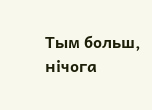Тым больш, нічога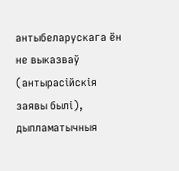антыбеларускага ён не выказваў (антырасійскія заявы былі), дыпламатычныя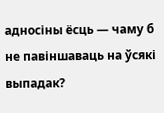адносіны ёсць — чаму б не павіншаваць на ўсякі выпадак?